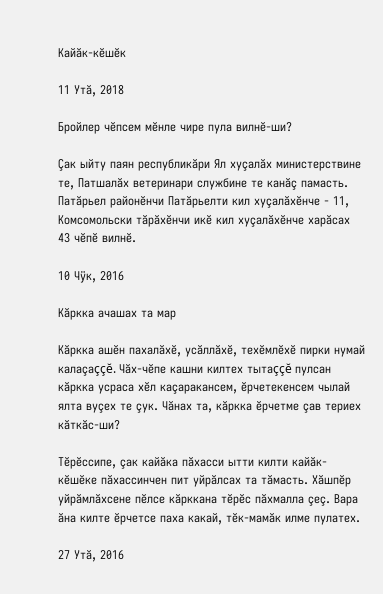Кайăк-кĕшĕк

11 Утă, 2018

Бройлер чĕпсем мĕнле чире пула вилнĕ-ши?

Çак ыйту паян республикăри Ял хуçалăх министерствине те, Патшалăх ветеринари службине те канăç памасть. Патăрьел районĕнчи Патăрьелти кил хуçалăхĕнче - 11, Комсомольски тăрăхĕнчи икĕ кил хуçалăхĕнче харăсах 43 чĕпĕ вилнĕ.

10 Чÿк, 2016

Кăркка ачашах та мар

Кăркка ашĕн пахалăхĕ, усăллăхĕ, техĕмлĕхĕ пирки нумай калаçаççĕ. Чăх-чĕпе кашни килтех тытаççĕ пулсан кăркка усраса хĕл каçаракансем, ĕрчетекенсем чылай ялта вуçех те çук. Чăнах та, кăркка ĕрчетме çав териех кăткăс-ши?

Тĕрĕссипе, çак кайăка пăхасси ытти килти кайăк-кĕшĕке пăхассинчен пит уйрăлсах та тăмасть. Хăшпĕр уйрăмлăхсене пĕлсе кăрккана тĕрĕс пăхмалла çеç. Вара ăна килте ĕрчетсе паха какай, тĕк-мамăк илме пулатех.

27 Утă, 2016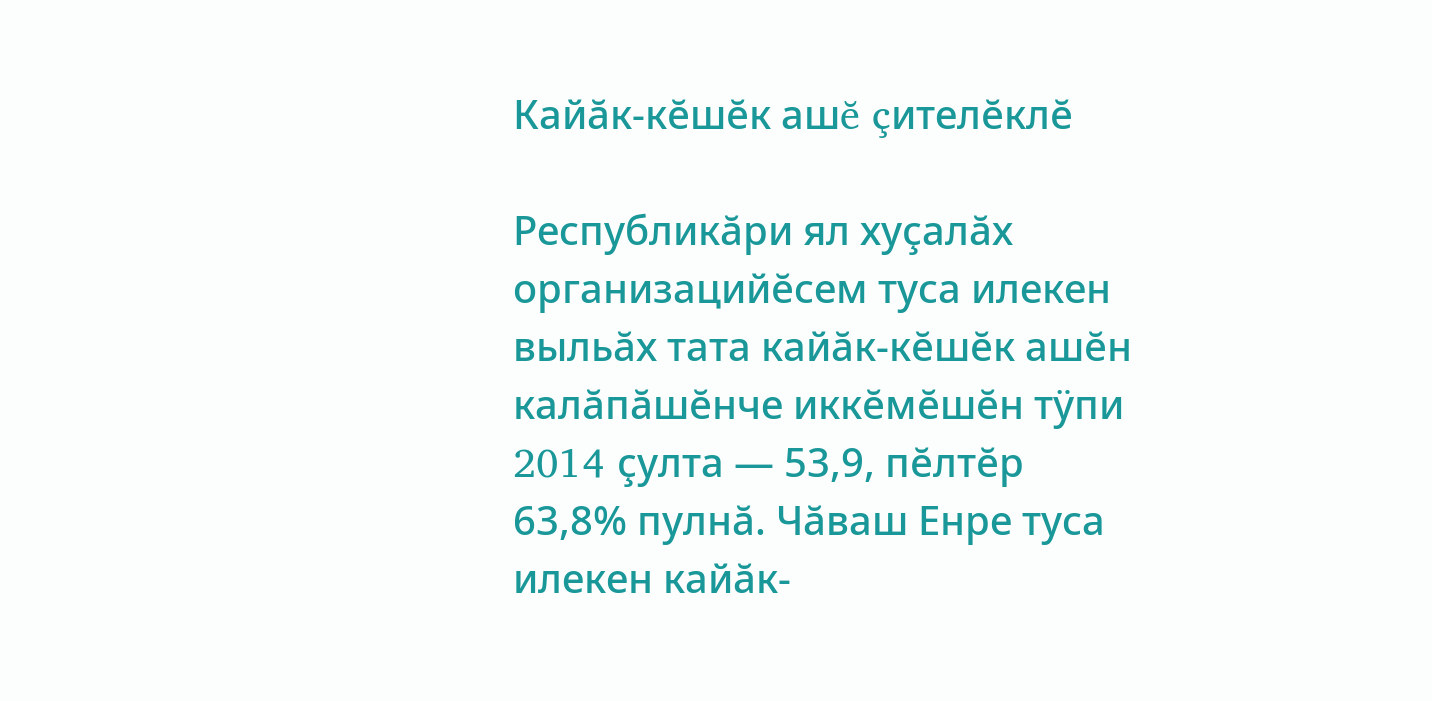Кайăк-кĕшĕк ашĕ çителĕклĕ

Республикăри ял хуçалăх организацийĕсем туса илекен выльăх тата кайăк-кĕшĕк ашĕн калăпăшĕнче иккĕмĕшĕн тÿпи 2014 çулта — 53,9, пĕлтĕр 63,8% пулнă. Чăваш Енре туса илекен кайăк-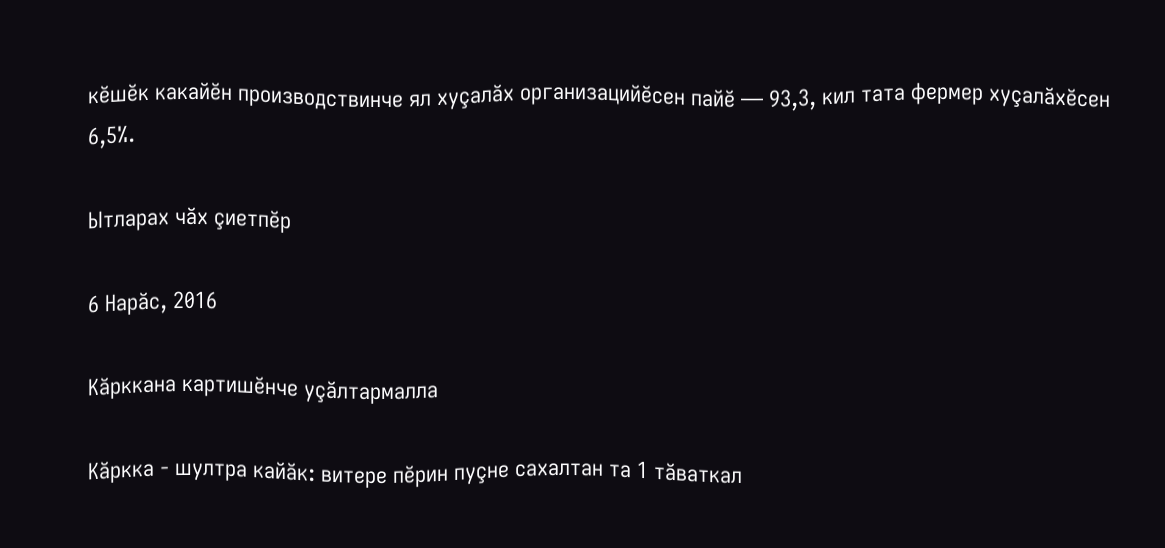кĕшĕк какайĕн производствинче ял хуçалăх организацийĕсен пайĕ — 93,3, кил тата фермер хуçалăхĕсен 6,5%.

Ытларах чăх çиетпĕр

6 Нарăс, 2016

Кăрккана картишĕнче уçăлтармалла

Кăркка - шултра кайăк: витере пĕрин пуçне сахалтан та 1 тăваткал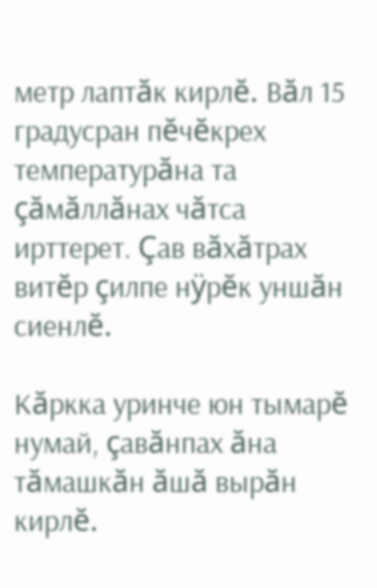метр лаптăк кирлĕ. Вăл 15 градусран пĕчĕкрех температурăна та çăмăллăнах чăтса ирттерет. Çав вăхăтрах витĕр çилпе нÿрĕк уншăн сиенлĕ.

Кăркка уринче юн тымарĕ нумай, çавăнпах ăна тăмашкăн ăшă вырăн кирлĕ.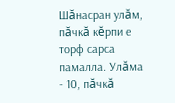Шăнасран улăм, пăчкă кĕрпи е торф сарса памалла. Улăма - 10, пăчкă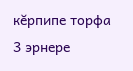кĕрпипе торфа 3 эрнере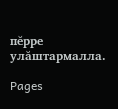пĕрре улăштармалла.

Pages